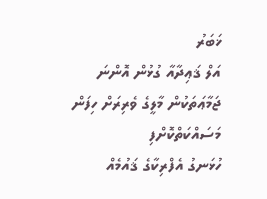ޚަބަރު
އަލް ޤަޢިދާއާ ގުޅުން އޮންނަ ޖަމާޢަތަކުން މާލީގެ ވެރިރަށް ހިފަން މަސައްކަތްކޮށްފި
ހުޅަނގު އެފްރިކާގެ ޤައުމެއް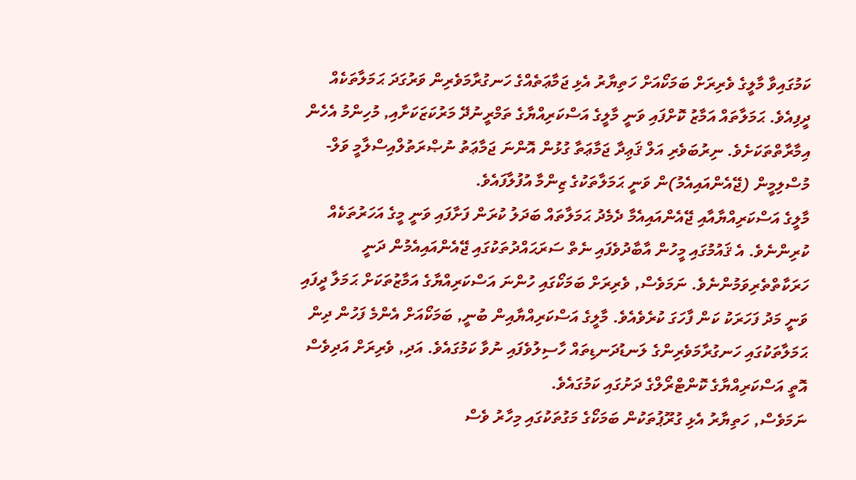ކަމުގައިވާ މާލީގެ ވެރިރަށް ބަމަކޯއަށް ހަތިޔާރު އެޅި ޖަމާޢަތެއްގެ ހަނގުރާމަވެރިން ވަރުގަދަ ޙަމަލާތަކެއް ދީފިއެވެ. ޙަމަލާތައް އަމާޒު ކޮށްފައި ވަނީ މާލީގެ އަސްކަރިއްޔާގެ ތަމްރީނުދޭ މަރުކަޒަކަށާއި, މުހިންމު އެހެން އިމާރާތްތަކަށެވެ. ނިރުބަވެރި އަލް ޤަޢިދާ ޖަމާޢަތާ ގުޅުން އޮންނަ ޖަމާޢަތު ނުޞްރަތުލްއިސްލާމީ ވަލް-މުސްލިމީން (ޖޭއެންއައިއެމު)ން ވަނީ ޙަމަލާތަކުގެ ޒިންމާ އުފުލާފައެވެ.
މާލީގެ އަސްކަރިއްޔާއާއި ޖޭއެންއައިއެމާ ދެމެދު ޙަމަލާތައް ބަދަލު ކުރަން ފަށާފައި ވަނީ މީގެ އަހަރުތަކެއް ކުރިންނެވެ. އެ ޤައުމުގައި މީހުން އާބާދުވެފައި ނެތް ސަރަޙައްދުތަކުގައި ޖޭއެންއައިއެމުން ދަނީ ހަރަކާތްތެރިވަމުންނެވެ. ނަމަވެސް, ވެރިރަށް ބަމަކޯގައި ހުންނަ އަސްކަރިއްޔާގެ އަމާޒުތަކަށް ޙަމަލާ ދީފައި ވަނީ މަދު ފަހަރަކު ކަން ފާހަގަ ކުރެވެއެވެ. މާލީގެ އަސްކަރިއްޔާއިން ބުނީ, ބަމަކޯއަށް އެންމެ ފަހުން ދިން ޙަމަލާތަކުގައި ހަނގުރާމަވެރިންގެ ލަނޑުދަނޑިތައް ހާސިލުވެފައި ނުވާ ކަމުގައެވެ. އަދި, ވެރިރަށް އަދިވެސް އޮތީ އަސްކަރިއްޔާގެ ކޮންޓްރޯލްގެ ދަށުގައި ކަމުގައެވެ.
ނަމަވެސް, ހަތިޔާރު އެޅި ގުރޫޕުތަކުން ބަމަކޯގެ މަގުތަކުގައި މިހާރު ވެސް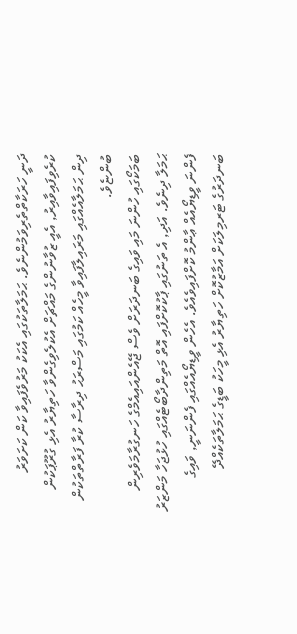ދަނީ ހަރަކާތްތެރިވަމުންނެވެ. ޙަމަލާތަކުގައި އެކަކު މަރުވެފައިވާ ކަން ކަށަވަރު ކުރެވިފައިވާއިރު, އެއީ ޒުވާނުންގެ މައްޗަށް އެކުލެވިގެންވާ ހަތިޔާރު އެޅި ގުރޫޕަކުން ދިން ޙަމަލާއެއްގައި މަރައިލާފައިވާ މީހެއް ކަމުގައި މަސްރަޙު ދިރާސާ ކުރާ ފަރާތްތަކުން ބުންޏެވެ.
ބަމަކޯގައި ހުންނަ މައި ވައިގެ ބަނދަރަށް ވެސް ޖޭއެންއައިއެމްގެ ހަނގުރާމަވެރިން ޙަމަލާ ދިނެވެ. އަދި, އެ ތަނުގައި ޕާކުކޮށްފައި އޮތް މަތިންދާބޯޓެއްގައި ހުޅުޖަހާ މަންޒަރު ފެންނަ ވީޑިޔޯއެއް ޢާންމު ކޮށްފައިވެއެވެ. އެހެން ވީޑިޔޯއެއްގައި ފެންނަނީ, ވައިގެ ބަނދަރުގެ ޓަރމިލަކަށް އަމާޒުކޮށް ހަތިޔާރު އެޅި މީހަކު ބަޑީގެ ޙަމަލާތަކެއްދޭ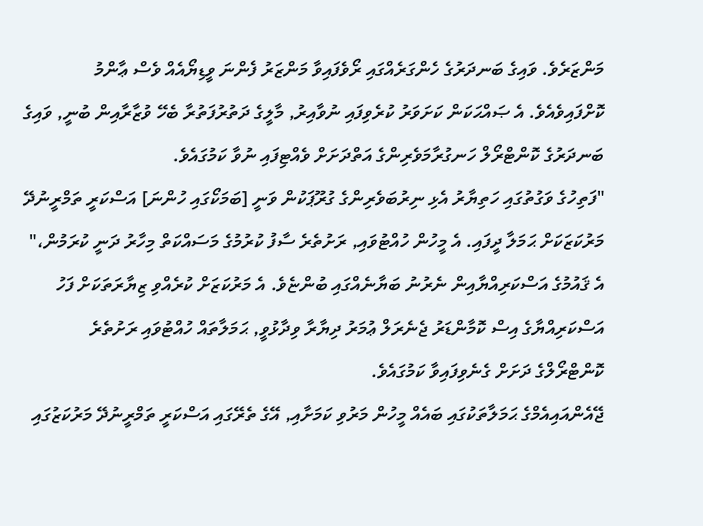މަންޒަރެވެ. ވައިގެ ބަނދަރުގެ ހެންގަރެއްގައި ރޯވެފައިވާ މަންޒަރު ފެންނަ ވީޑިޔޯއެއް ވެސް ޢާންމު ކޮށްފައިވެއެވެ. އެ ޞައްޙަކަން ކަށަވަރު ކުރެވިފައި ނުވާއިރު, މާލީގެ ދަތުރުފަތުރާ ބެހޭ ވުޒާރާއިން ބުނީ, ވައިގެ ބަނދަރުގެ ކޮންޓްރޯލް ހަނގުރާމަވެރިންގެ އަތްދަށަށް ވެއްޓިފައި ނުވާ ކަމުގައެވެ.
"ފަތިހުގެ ވަގުތުގައި ހަތިޔާރު އެޅި ނިރުބަވެރިންގެ ގުރޫޕަކުން ވަނީ [ބަމަކޯގައި ހުންނަ] އަސްކަރީ ތަމްރީނުދޭ މަރުކަޒަކަށް ޙަމަލާ ދީފައި. އެ މީހުން ހުއްޓުވައި, ރަށުތެރެ ސާފު ކުރުމުގެ މަސައްކަތް މިހާރު ދަނީ ކުރަމުން،" އެ ޤައުމުގެ އަސްކަރިއްޔާއިން ނެރުނު ބަޔާނެއްގައި ބުންޏެވެ. އެ މަރުކަޒަށް ކުރެއްވި ޒިޔާރަތަކަށް ފަހު އަސްކަރިއްޔާގެ އިސް ކޮމާންޑަރު ޖެނެރަލް ޢުމަރު ދިޔާރާ ވިދާޅުވީ, ޙަމަލާތައް ހުއްޓުވައި ރަށުތެރެ ކޮންޓްރޯލްގެ ދަށަށް ގެނެވިފައިވާ ކަމުގައެވެ.
ޖޭއެންއައިއެމްގެ ޙަމަލާތަކުގައި ބައެއް މީހުން މަރުވި ކަމަށާއި, އޭގެ ތެރޭގައި އަސްކަރީ ތަމްރީނުދޭ މަރުކަޒުގައި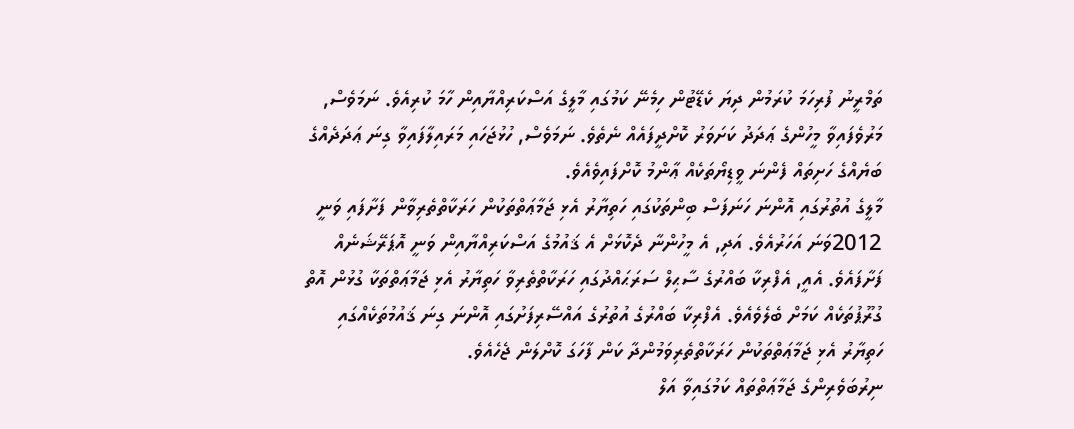ތަމްރީނު ފުރިހަމަ ކުރަމުން ދިޔަ ކެޑޭޓުން ހިމެނޭ ކަމުގައި މާލީގެ އަސްކަރިއްޔާއިން ހާމަ ކުރިއެވެ. ނަމަވެސް, މަރުވެފައިވާ މީހުންގެ ޢަދަދު ކަށަވަރު ކޮށްދީފައެއް ނެތެވެ. ނަމަވެސް, ހުޅުޖަހައި މަރައިލާފައިވާ ގިނަ ޢަދަދެއްގެ ބަޔެއްގެ ހަށިތައް ފެންނަ ވީޑިޔޯތަކެއް ޢާންމު ކޮށްފައިވެއެވެ.
މާލީގެ އުތުރުގައި އޮންނަ ހަނަފަސް ބިންތަކުގައި ހަތިޔާރު އެޅި ޖަމާޢަތްތަކުން ހަރަކާތްތެރިވާން ފަށާފައި ވަނީ 2012ވަނަ އަހަރުއެވެ. އަދި, އެ މީހުންނާ ދެކޮޅަށް އެ ޤައުމުގެ އަސްކަރިއްޔާއިން ވަނީ އޮޕަރޭޝަނެއް ފަށާފައެވެ. އެއީ, އެފްރިކާ ބައްރުގެ ސާޙިލް ސަރަޙައްދުގައި ހަރަކާތްތެރިވާ ހަތިޔާރު އެޅި ޖަމާޢަތްތަކާ ގުޅުން އޮތް ގުރޫޕުތަކެއް ކަމަށް ބެލެވެއެވެ. އެފްރިކާ ބައްރުގެ އުތުރުގެ އައްސޭރިފަށުގައި އޮންނަ ގިނަ ޤައުމުތަކެއްގައި ހަތިޔާރު އެޅި ޖަމާޢަތްތަކުން ހަރަކާތްތެރިވަމުންދާ ކަން ފާހަގަ ކޮށްލަން ޖެހެއެވެ.
ނިރުބަވެރިންގެ ޖަމާޢަތްތައް ކަމުގައިވާ އަލް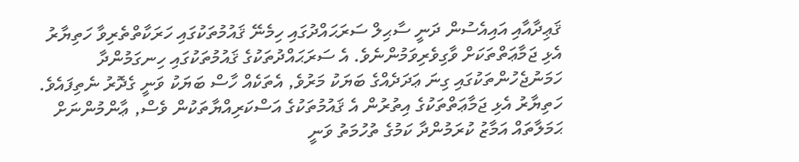ޤަޢިދާއާއި އައިއެސުން ދަނީ ސާޙިލް ސަރަޙައްދުގައި ހިމެނޭ ޤައުމުތަކުގައި ހަރަކާތްތެރިވާ ހަތިޔާރު އެޅި ޖަމާޢަތްތަކަށް ވާގިވެރިވަމުންނެވެ. އެ ސަރަޙައްދުތަކުގެ ޤައުމުތަކުގައި ހިނގަމުންދާ ހަމަނުޖެހުންތަކުގައި ގިނަ ޢަދަދެއްގެ ބަޔަކު މަރުވެ, އެތަކެއް ހާސް ބަޔަކު ވަނީ ގެދޮރު ނެތިފައެވެ. ހަތިޔާރު އެޅި ޖަމާޢަތްތަކުގެ އިތުރުން އެ ޤައުމުތަކުގެ އަސްކަރިއްޔާތަކުން ވެސް, ޢާންމުންނަށް ޙަމަލާތައް އަމާޒު ކުރަމުންދާ ކަމުގެ ތުހުމަތު ވަނީ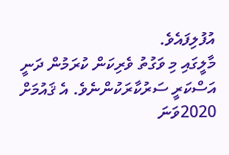އުފުލިފައެވެ.
މާލީގައި މި ވަގުތު ވެރިކަން ކުރަމުން ދަނީ އަސްކަރީ ސަރުކާރަކުންނެވެ. އެ ޤައުމަށް 2020ވަނަ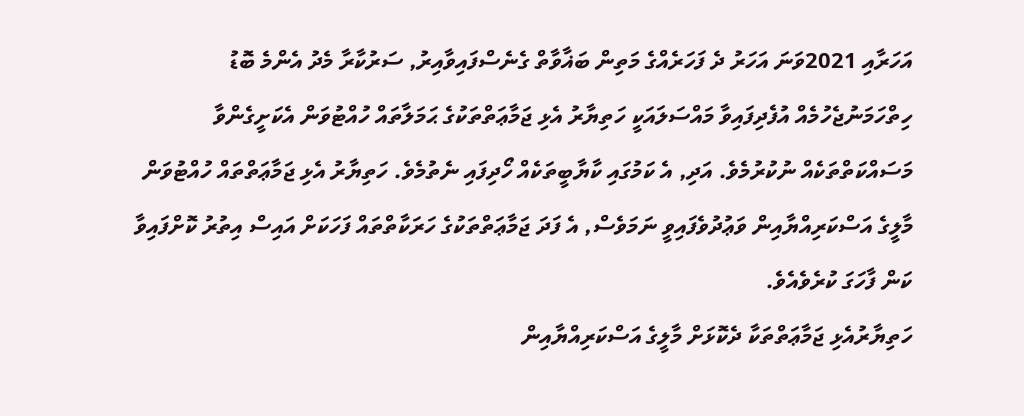އަހަރާއި 2021ވަނަ އަހަރު ދެ ފަހަރެއްގެ މަތިން ބަޣާވާތް ގެނެސްފައިވާއިރު, ސަރުކާރާ މެދު އެންމެ ބޮޑު ހިތްހަމަނުޖެހުމެއް އުފެދިފައިވާ މައްސަލައަކީ ހަތިޔާރު އެޅި ޖަމާޢަތްތަކުގެ ޙަމަލާތައް ހުއްޓުވަން އެކަށީގެންވާ މަސައްކަތްތަކެއް ނުކުރުމެވެ. އަދި, އެ ކަމުގައި ކާޔާބީތަކެއް ހޯދިފައި ނެތުމެވެ. ހަތިޔާރު އެޅި ޖަމާޢަތްތައް ހުއްޓުވަން މާލީގެ އަސްކަރިއްޔާއިން ވަޢުދުވެފައިވީ ނަމަވެސް, އެ ފަދަ ޖަމާޢަތްތަކުގެ ހަރަކާތްތައް ފަހަކަށް އައިސް އިތުރު ކޮށްފައިވާ ކަން ފާހަގަ ކުރެވެއެވެ.
ހަތިޔާރުއެޅި ޖަމާޢަތްތަކާ ދެކޮޅަށް މާލީގެ އަސްކަރިއްޔާއިން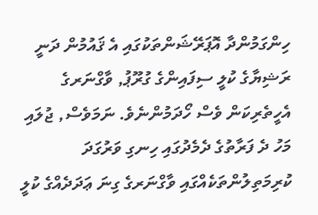ހިންގަމުންދާ އޮޕަރޭޝަންތަކުގައި އެ ޤައުމުން ދަނީ ރަޝިޔާގެ ކުލީ ސިފައިންގެ ގުރޫޕު, ވާގްނަރގެ އެހީތެރިކަން ވެސް ހޯދަމުންނެވެ. ނަމަވެސް, ޖުލައި މަހު ދެ ފަރާތުގެ ދެމެދުގައި ހިނގި ވަރުގަދަ ކުރިމަތިލުންތަކެއްގައި ވާގްނަރގެ ގިނަ ޢަދަދެއްގެ ކުލީ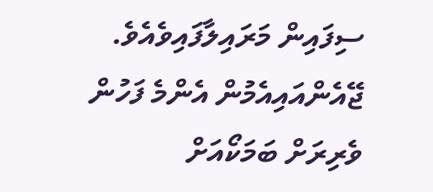ސިފައިން މަރައިލާފައިވެއެވެ. ޖޭއެންއައިއެމުން އެންމެ ފަހުން ވެރިރަށް ބަމަކޯއަށް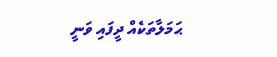ޙަމަލާތަކެއް ދީފައި ވަނީ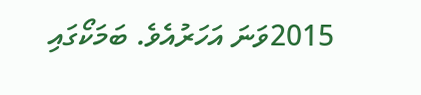2015ވަނަ އަހަރުއެވެ. ބަމަކޯގައި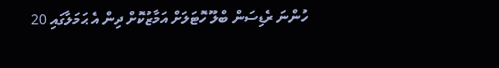ހުންނަ ރެޑިސަން ބްލޫ ހޮޓަލަށް އަމާޒުކޮށް ދިން އެ ޙަމަލާގައި 20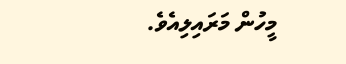މީހުން މަރައިލިއެވެ.